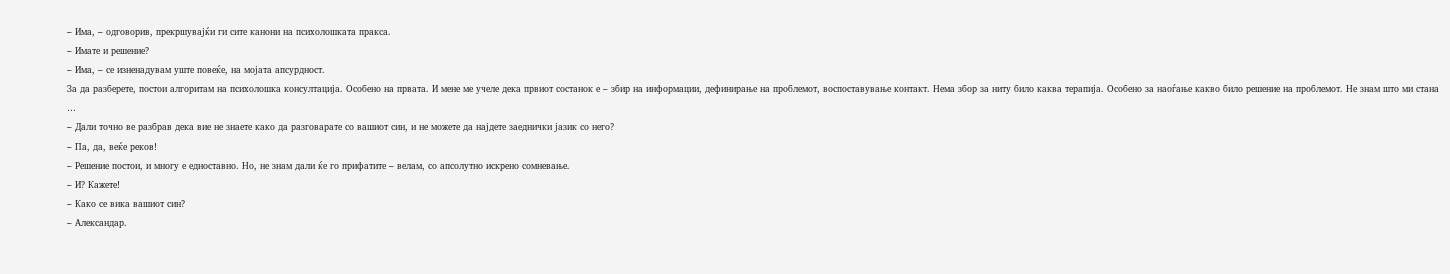– Има, – одговорив, прекршувајќи ги сите канони на психолошката пракса.
– Имате и решение?
– Има, – се изненадувам уште повеќе, на мојата апсурдност.
За да разберете, постои алгоритам на психолошка консултација. Особено на првата. И мене ме учеле дека првиот состанок е – збир на информации, дефинирање на проблемот, воспоставување контакт. Нема збор за ниту било каква терапија. Особено за наоѓање какво било решение на проблемот. Не знам што ми стана …
– Дали точно ве разбрав дека вие не знаете како да разговарате со вашиот син, и не можете да најдете заеднички јазик со него?
– Па, да, веќе реков!
– Решение постои, и многу е едноставно. Но, не знам дали ќе го прифатите – велам, со апсолутно искрено сомневање.
– И? Кажете!
– Како се вика вашиот син?
– Александар.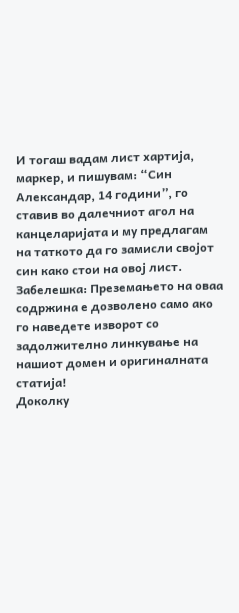И тогаш вадам лист хартија, маркер, и пишувам: “Син Александар, 14 години”, го ставив во далечниот агол на канцеларијата и му предлагам на таткото да го замисли својот син како стои на овој лист.
Забелешка: Преземањето на оваа содржина е дозволено само ако го наведете изворот со задолжително линкување на нашиот домен и оригиналната статија!
Доколку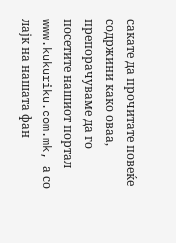сакате да прочитате повеќе содржини како оваа, препорачуваме да го посетите нашиот портал www.kukuriku.com.mk, а со лајк на нашата фан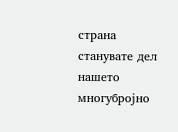страна станувате дел нашето многубројно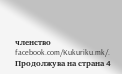членство facebook.com/Kukuriku.mk/.
Продолжува на страна 4